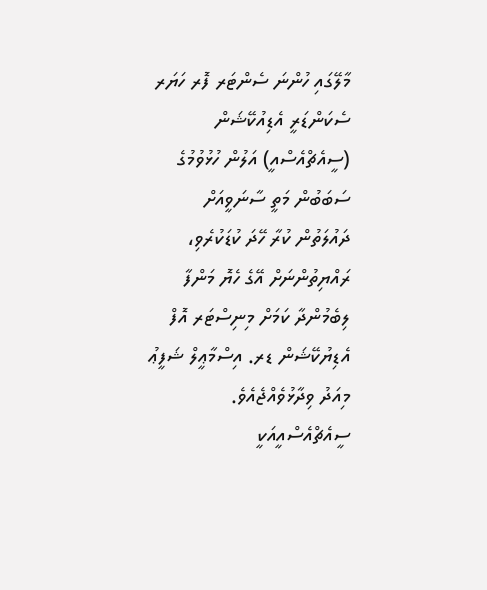މާލޭގައި ހުންނަ ސެންޓަރ ފޮރ ހަޔަރ ސެކަންޑަރީ އެޑިއުކޭޝަން (ސީއެޗްއެސްއީ) އަލުން ހުޅުވުމުގެ ސަބަބުން މަތީ ސާނަވީއަށް ދައުލަތުން ކުރާ ހޭދަ ކުޑަކުރެވި، ރައްޔިތުންނަށް އޭގެ ހެޔޮ މަންފާ ލިބެމުންދާ ކަމަށް މިނިސްޓަރ އޮފް އެޑިޔުކޭޝަން ޑރ. އިސްމާޢީލް ޝަފީޢު މިއަދު ވިދާޅުވެއްޖެއެވެ.
ސީއެޗްއެސްއީއަކީ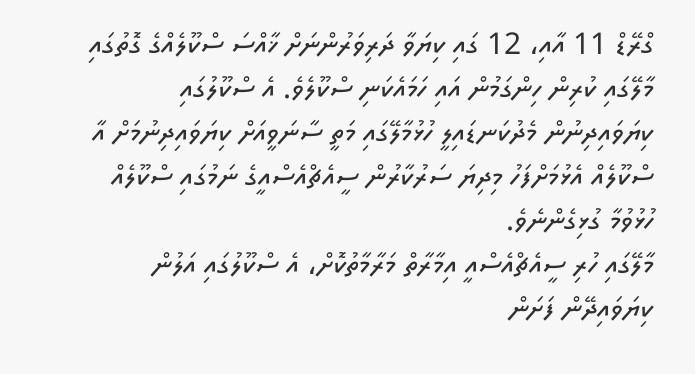ގްރޭޑް 11 އާއި، 12 ގައި ކިޔަވާ ދަރިވަރުންނަށް ޚާއްސަ ސްކޫލެއްގެ ގޮތުގައި މާލޭގައި ކުރިން ހިންގަމުން އައި ހަމައެކަނި ސްކޫލެވެ. އެ ސްކޫލުގައި ކިޔަވައިދިނުން މެދުކަނޑައިލީ ހުޅުމާލޭގައި މަތީ ސާނަވީއަށް ކިޔަވައިދިނުމަށް އާ ސްކޫލެއް އެޅުމަށްފަހު މިދިޔަ ސަރުކާރުން ސީއެޗްއެސްއީގެ ނަމުގައި ސްކޫލެއް ހުޅުވުމާ ގުޅިގެންނެވެ.
މާލޭގައި ހުރި ސީއެޗްއެސްއީ އިމާރާތް މަރާމާތުކޮށް، އެ ސްކޫލުގައި އަލުން ކިޔަވައިދޭން ފަށަން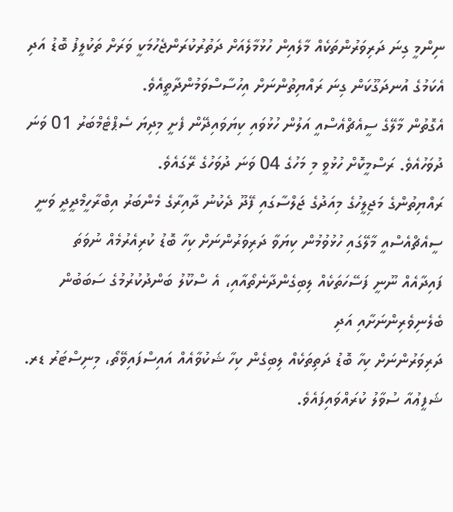ނިންމީ ގިނަ ދަރިވަރުންތަކެއް މާލެއިން ހުޅުމާލެއަށް ދަތުރުކުރަންޖެހުމަކީ ވަރަށް ތަކުލީފު ބޮޑު އަދި އެކަމުގެ އުނދަގޫކަން ގިނަ ރައްޔިތުންނަށް އިހުސާސްވަމުންދާތީއެވެ.
އެގޮތުން މާލޭގެ ސީއެޗްއެސްއީ އަލުން ހުޅުވައި ކިޔަވައިދޭން ފެށީ މިދިޔަ ސެޕްޓެމްބަރު 01 ވަނަ ދުވަހުއެވެ. ރަސްމީކޮށް ހުޅުވީ މި މަހުގެ 04 ވަނަ ދުވަހުގެ ރޭގައެވެ.
ރައްޔިތުންގެ މަޖިލީހުގެ މިއަދުގެ ޖަލްސާގައި ފޭދޫ ދެކުނު ދާއިރާގެ މެންބަރު އިބްރާހީމްދީދީ ވަނީ ސީއެޗްއެސްއީ މާލޭގައި ހުޅުވުމުން ކިޔަވާ ދަރިވަރުންނަށް ކިހާ ބޮޑު ކުރިއެރުމެއް ނުވަތަ
ފައިދާއެއް ނޫނީ ފަސޭހަތަކެއް ލިބިގެންދާނެތޯއާއި، އެ ސްކޫލު ބަންދުކުރުމުގެ ސަބަބުން ބެލެނިވެރިންނަށާއި އަދި
ދަރިވަރުންނަށް ކިހާ ބޮޑު ދަތިތަކެއް ލިބިގެން ކިހާ ޝަކުވާއެއް އައިސްފައިވޭތޯ، މިނިސްޓަރު ޑރ. ޝަފީޢުއާ ސުވާލު ކުރައްވައިފައެވެ.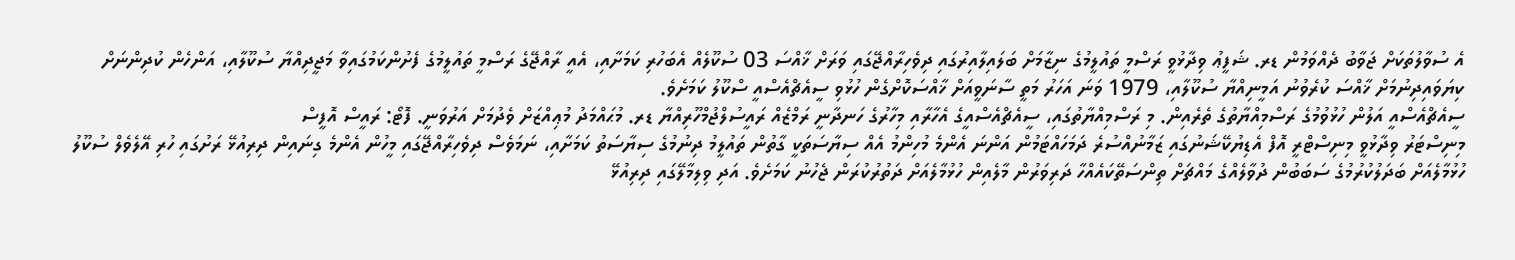އެ ސުވާލުތަކަށް ޖަވާބު ދެއްވަމުން ޑރ. ޝަފީޢު ވިދާޅުވީ ރަސްމީ ތައުލީމުގެ ނިޒާމަށް ބަލައިލާއިރުގައި ދިވެހިރާއްޖޭގައި ވަރަށް ޚާއްސަ 03 ސުކޫލެއް އެބަހުރި ކަމަށާއި، އެއީ ރާއްޖޭގެ ރަސްމީ ތައުލީމުގެ ފެށުންކަމުގައިވާ މަޖީދިއްޔާ ސުކޫލާއި، އަންހެން ކުދިންނަށް ކިޔަވައިދިނުމަށް ޚާއްސަ ކުރެވުނު އަމީނިއްޔާ ސުކޫލާއި، 1979 ވަނަ އަހަރު މަތީ ސާނަވީއަށް ޚާއްސަކޮށްގެން ހުޅުވި ސީއެޗްއެސްއީ ސްކޫލު ކަމަށެވެ.
ސީއެޗްއެސްއީ އަލުން ހުޅުވުމުގެ ރަސްމިއްޔާތުގެ ތެރެއިން. މި ރަސްމިއްޔާތުގައި، ސީއެޗްއެސްއީގެ އެހާރާއި މިހާރުގެ ހަނދާނީ ރަމްޒެއް ރައީސުލްޖުމްހޫރިއްޔާ ޑރ. މުޙައްމަދު މުޢިއްޒަށް ވެދުމަށް އަރުވަނީ. ފޮޓޯ: ރައީސް އޮފީސް
މިނިސްޓަރު ވިދާޅުވީ މިނިސްޓްރީ އޮފް އެޑިޔުކޭޝަނުގައި ޒަމާނުއްސުރެ ދަމަހައްޓަމުން އަންނަ އެންމެ މުހިންމު އެއް ސިޔާސަތަކީ ގާތުން ތައުލީމު ދިނުމުގެ ސިޔާސަތު ކަމަށާއި، ނަމަވެސް ދިވެހިރާއްޖޭގައި މީހުން އެންމެ ގިނައިން ދިރިއުޅޭ ރަށުގައި ހުރި އޭލެވެލް ސުކޫލު ހުޅުމާލެއަށް ބަދަލުކުރުމުގެ ސަބަބުން ދުވާލެއްގެ މައްޗަށް ތިންސަތޭކައެއްހާ ދަރިވަރުން މާލެއިން ހުޅުމާލެއަށް ދަތުރުކުރަން ޖެހުނު ކަމަށެވެ. އަދި ވިލިމާލޭގައި ދިރިއުޅޭ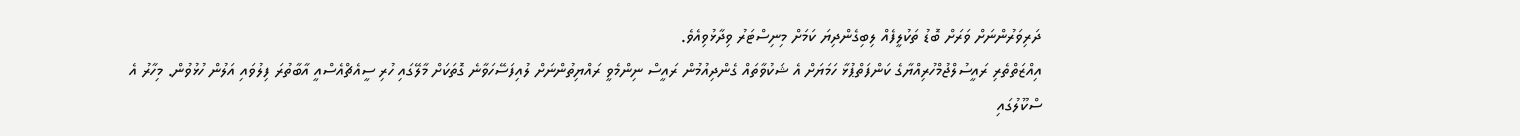ދަރިވަރުންނަށް ވަރަށް ބޮޑު ތަކުލީފެއް ލިބިގެންދިޔަ ކަމަށް މިނިސްޓަރު ވިދާޅުވިއެވެ.
އިއްޒަތްތެރި ރައީސުލްޖުމްހުރިއްޔާގެ ކަންފަތްޕުޅާ ހަމަޔަށް އެ ޝަކުވާތައް ގެންދިއުމުން ރައީސް ނިންމެވީ ރައްޔިތުންނަށް ލުއިފަސޭހަވާނެ ގޮތަކަށް މާލޭގައި ހުރި ސީއެޗްއެސްއީ އާބާތުރަ ފިލުވައި އަލުން ހުޅުވުން. މިހާރު އެ ސްކޫލުގައި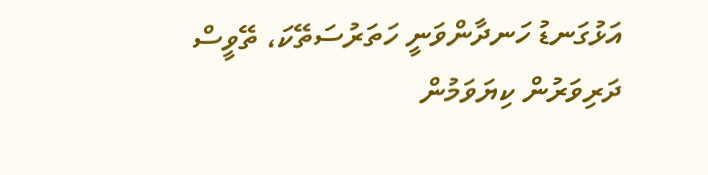އަޅުގަނޑު ހަނދާންވަނީ ހަތަރުސަތޭކަ، ތޭވީސް ދަރިވަރުން ކިޔަވަމުން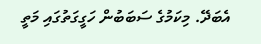އެބަދޭ. މިކަމުގެ ސަބަބުން ހަގީގަތުގައި މަތީ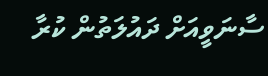ސާނަވީއަށް ދައުލަތުން ކުރާ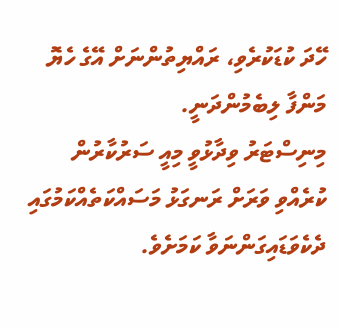ހޭދަ ކުޑަކުރެވި، ރައްޔިތުންނަށް އޭގެ ހެޔޮ މަންފާ ލިބެމުންދަނީ.
މިނިސްޓަރު ވިދާޅުވީ މިއީ ސަރުކާރުން ކުރެއްވި ވަރަށް ރަނގަޅު މަސައްކަތެއްކަމުގައި ދެކެވަޑައިގަންނަވާ ކަމަށެވެ.